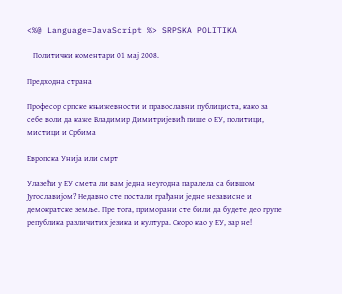<%@ Language=JavaScript %> SRPSKA POLITIKA

   Политички коментари 01 мај 2008.

Предходна страна

Професор српске књижевности и православни публициста, како за себе воли да каже Владимир Димитријевић пише о ЕУ, политици, мистици и Србима

Европска Унија или смрт

Улазећи у ЕУ смета ли вам једна неугодна паралела са бившом Југославијом? Недавно сте постали грађани једне независне и демократске земље. Пре тога, приморани сте били да будете део групе република различитих језика и култура. Скоро као у ЕУ, зар не!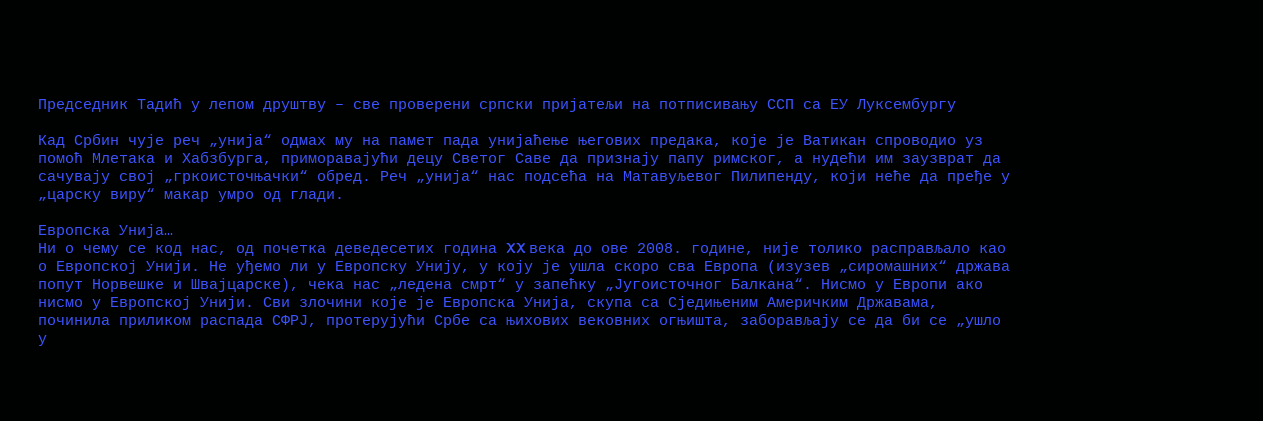Председник Тадић у лепом друштву – све проверени српски пријатељи на потписивању ССП са ЕУ Луксембургу

Кад Србин чује реч „унија“ одмах му на памет пада унијаћење његових предака, које је Ватикан спроводио уз помоћ Млетака и Хабзбурга, приморавајући децу Светог Саве да признају папу римског, а нудећи им заузврат да сачувају свој „гркоисточњачки“ обред. Реч „унија“ нас подсећа на Матавуљевог Пилипенду, који неће да пређе у „царску виру“ макар умро од глади.

Европска Унија…
Ни о чему се код нас, од почетка деведесетих година XX века до ове 2008. године, није толико расправљало као о Европској Унији. Не уђемо ли у Европску Унију, у коју је ушла скоро сва Европа (изузев „сиромашних“ држава попут Норвешке и Швајцарске), чека нас „ледена смрт“ у запећку „Југоисточног Балкана“. Нисмо у Европи ако нисмо у Европској Унији. Сви злочини које је Европска Унија, скупа са Сједињеним Америчким Државама, починила приликом распада СФРЈ, протерујући Србе са њихових вековних огњишта, заборављају се да би се „ушло у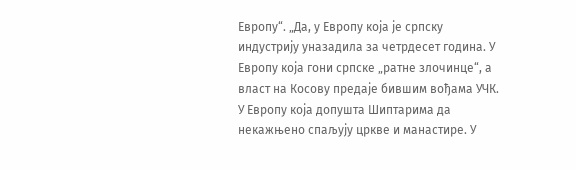Европу“. „Да, у Европу која је српску индустрију уназадила за четрдесет година. У Европу која гони српске „ратне злочинце“, а власт на Косову предаје бившим вођама УЧК. У Европу која допушта Шиптарима да некажњено спаљују цркве и манастире. У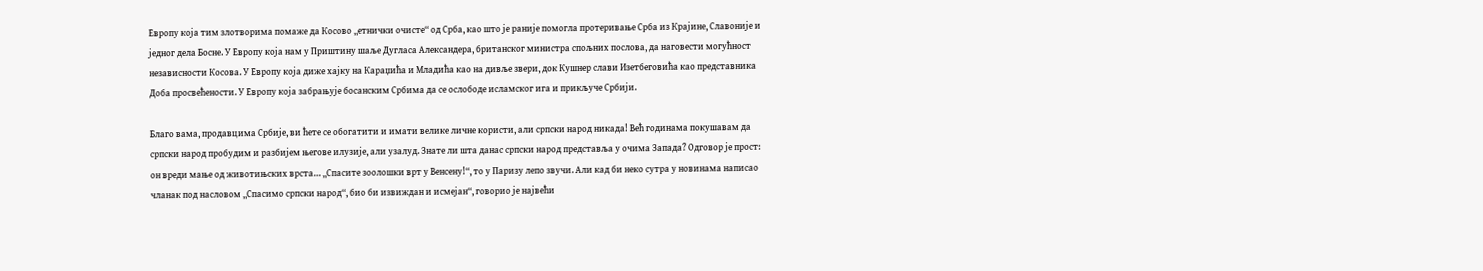Европу која тим злотворима помаже да Косово „етнички очисте“ од Срба, као што је раније помогла протеривање Срба из Крајине, Славоније и једног дела Босне. У Европу која нам у Приштину шаље Дугласа Александера, британског министра спољних послова, да наговести могућност независности Косова. У Европу која диже хајку на Караџића и Младића као на дивље звери, док Кушнер слави Изетбеговића као представника Доба просвећености. У Европу која забрањује босанским Србима да се ослободе исламског ига и прикључе Србији.

Благо вама, продавцима Србије, ви ћете се обогатити и имати велике личне користи, али српски народ никада! Већ годинама покушавам да српски народ пробудим и разбијем његове илузије, али узалуд. Знате ли шта данас српски народ представља у очима Запада? Одговор је прост: он вреди мање од животињских врста… „Спасите зоолошки врт у Венсену!“, то у Паризу лепо звучи. Али кад би неко сутра у новинама написао чланак под насловом „Спасимо српски народ“, био би извиждан и исмејан“, говорио је највећи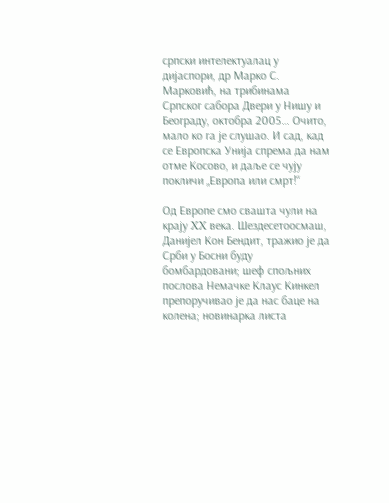српски интелектуалац у дијаспори, др Марко С. Марковић, на трибинама Српског сабора Двери у Нишу и Београду, октобра 2005… Очито, мало ко га је слушао. И сад, кад се Европска Унија спрема да нам отме Косово, и даље се чују покличи „Европа или смрт!“

Од Европе смо свашта чули на крају XX века. Шездесетоосмаш, Данијел Кон Бендит, тражио је да Срби у Босни буду бомбардовани; шеф спољних послова Немачке Клаус Кинкел препоручивао је да нас баце на колена; новинарка листа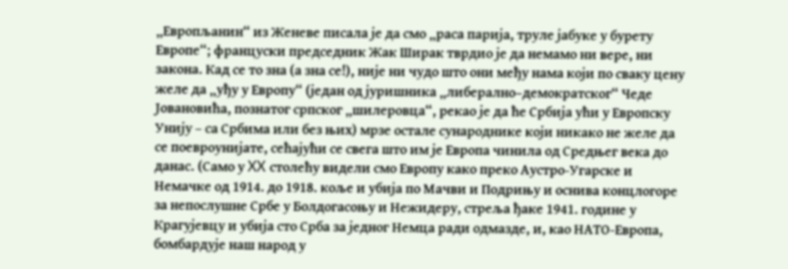„Европљанин“ из Женеве писала је да смо „раса парија, труле јабуке у бурету Европе“; француски председник Жак Ширак тврдио је да немамо ни вере, ни закона. Кад се то зна (а зна се!), није ни чудо што они међу нама који по сваку цену желе да „уђу у Европу“ (један од јуришника „либерално–демократског“ Чеде Јовановића, познатог српског „шилеровца“, рекао је да ће Србија ући у Европску Унију – са Србима или без њих) мрзе остале сународнике који никако не желе да се поевроунијате, сећајући се свега што им је Европа чинила од Средњег века до данас. (Само у XX столећу видели смо Европу како преко Аустро-Угарске и Немачке од 1914. до 1918. коље и убија по Мачви и Подрињу и оснива концлогоре за непослушне Србе у Болдогасоњу и Нежидеру, стреља ђаке 1941. године у Крагујевцу и убија сто Срба за једног Немца ради одмазде, и, као НАТО-Европа, бомбардује наш народ у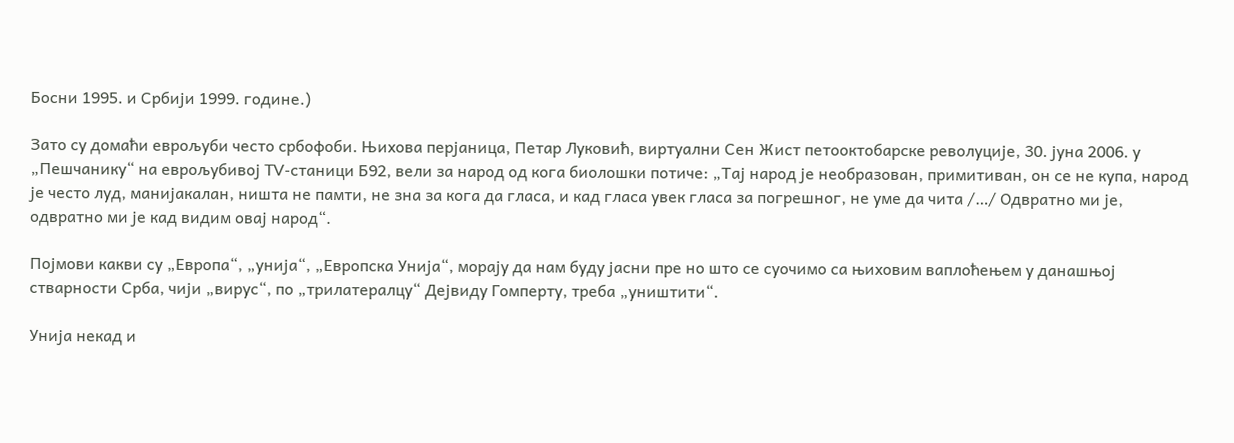Босни 1995. и Србији 1999. године.)

Зато су домаћи еврољуби често србофоби. Њихова перјаница, Петар Луковић, виртуални Сен Жист петооктобарске револуције, 30. јуна 2006. у „Пешчанику“ на еврољубивој TV-станици Б92, вели за народ од кога биолошки потиче: „Тај народ је необразован, примитиван, он се не купа, народ је често луд, манијакалан, ништа не памти, не зна за кога да гласа, и кад гласа увек гласа за погрешног, не уме да чита /…/ Одвратно ми је, одвратно ми је кад видим овај народ“.

Појмови какви су „Европа“, „унија“, „Европска Унија“, морају да нам буду јасни пре но што се суочимо са њиховим ваплоћењем у данашњој стварности Срба, чији „вирус“, по „трилатералцу“ Дејвиду Гомперту, треба „уништити“.

Унија некад и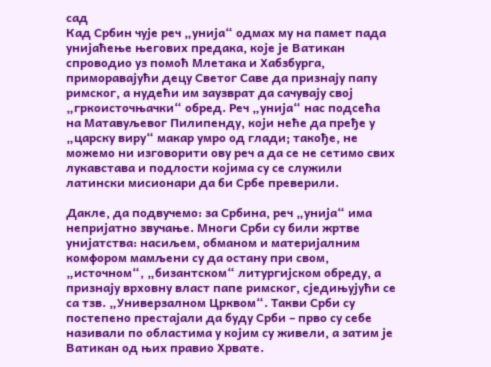сад
Кад Србин чује реч „унија“ одмах му на памет пада унијаћење његових предака, које је Ватикан спроводио уз помоћ Млетака и Хабзбурга, приморавајући децу Светог Саве да признају папу римског, а нудећи им заузврат да сачувају свој „гркоисточњачки“ обред. Реч „унија“ нас подсећа на Матавуљевог Пилипенду, који неће да пређе у „царску виру“ макар умро од глади; такође, не можемо ни изговорити ову реч а да се не сетимо свих лукавстава и подлости којима су се служили латински мисионари да би Србе преверили.

Дакле, да подвучемо: за Србина, реч „унија“ има непријатно звучање. Многи Срби су били жртве унијатства: насиљем, обманом и материјалним комфором мамљени су да остану при свом, „источном“, „бизантском“ литургијском обреду, а признају врховну власт папе римског, сједињујући се са тзв. „Универзалном Црквом“. Такви Срби су постепено престајали да буду Срби – прво су себе називали по областима у којим су живели, а затим је Ватикан од њих правио Хрвате.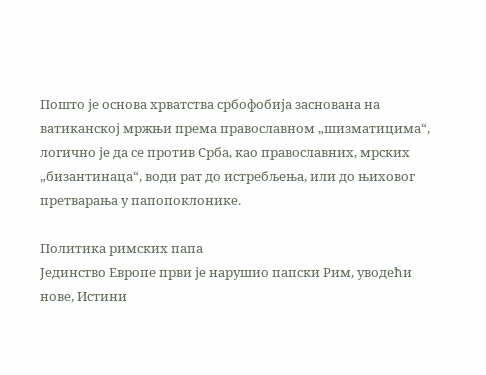Пошто је основа хрватства србофобија заснована на ватиканској мржњи према православном „шизматицима“, логично је да се против Срба, као православних, мрских „бизантинаца“, води рат до истребљења, или до њиховог претварања у папопоклонике.

Политика римских папа
Јединство Европе први је нарушио папски Рим, уводећи нове, Истини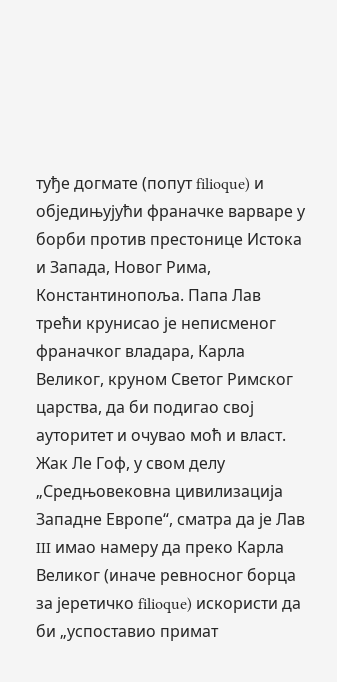туђе догмате (попут filioque) и обједињујући франачке варваре у борби против престонице Истока и Запада, Новог Рима, Константинопоља. Папа Лав трећи крунисао је неписменог франачког владара, Карла Великог, круном Светог Римског царства, да би подигао свој ауторитет и очувао моћ и власт. Жак Ле Гоф, у свом делу „Средњовековна цивилизација Западне Европе“, сматра да је Лав III имао намеру да преко Карла Великог (иначе ревносног борца за јеретичко filioque) искористи да би „успоставио примат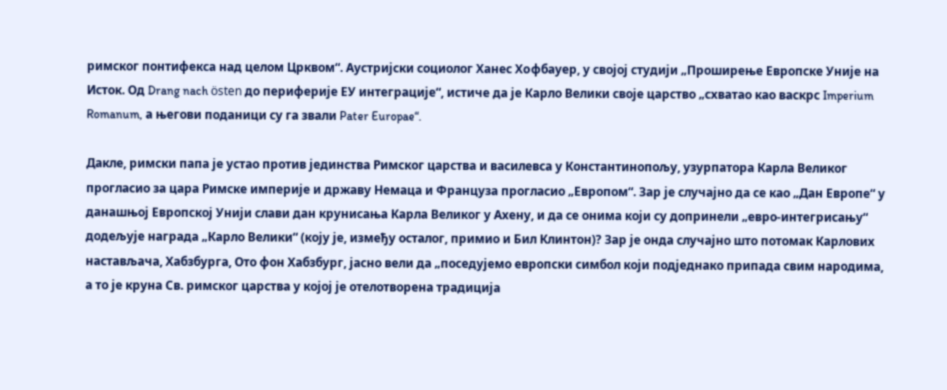римског понтифекса над целом Црквом“. Аустријски социолог Ханeс Хoфбауер, у својој студији „Проширење Европске Уније на Исток. Од Drang nach östen до периферије ЕУ интеграције“, истиче да је Карло Велики своје царство „схватао као васкрс Imperium Romanum, а његови поданици су га звали Pater Europae“.

Дакле, римски папа је устао против јединства Римског царства и василевса у Константинопољу, узурпатора Карла Великог прогласио за цара Римске империје и државу Немаца и Француза прогласио „Европом“. Зар је случајно да се као „Дан Европе“ у данашњој Европској Унији слави дан крунисања Карла Великог у Ахену, и да се онима који су допринели „евро-интегрисању“ додељује награда „Карло Велики“ (коју је, између осталог, примио и Бил Клинтон)? Зар је онда случајно што потомак Карлових настављача, Хабзбурга, Ото фон Хабзбург, јасно вели да „поседујемо европски симбол који подједнако припада свим народима, а то је круна Св. римског царства у којој је отелотворена традиција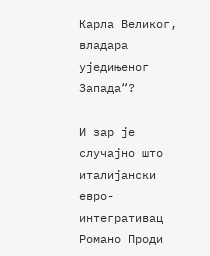Карла Великог, владара уједињеног Запада“?

И зар је случајно што италијански евро-интегративац Романо Проди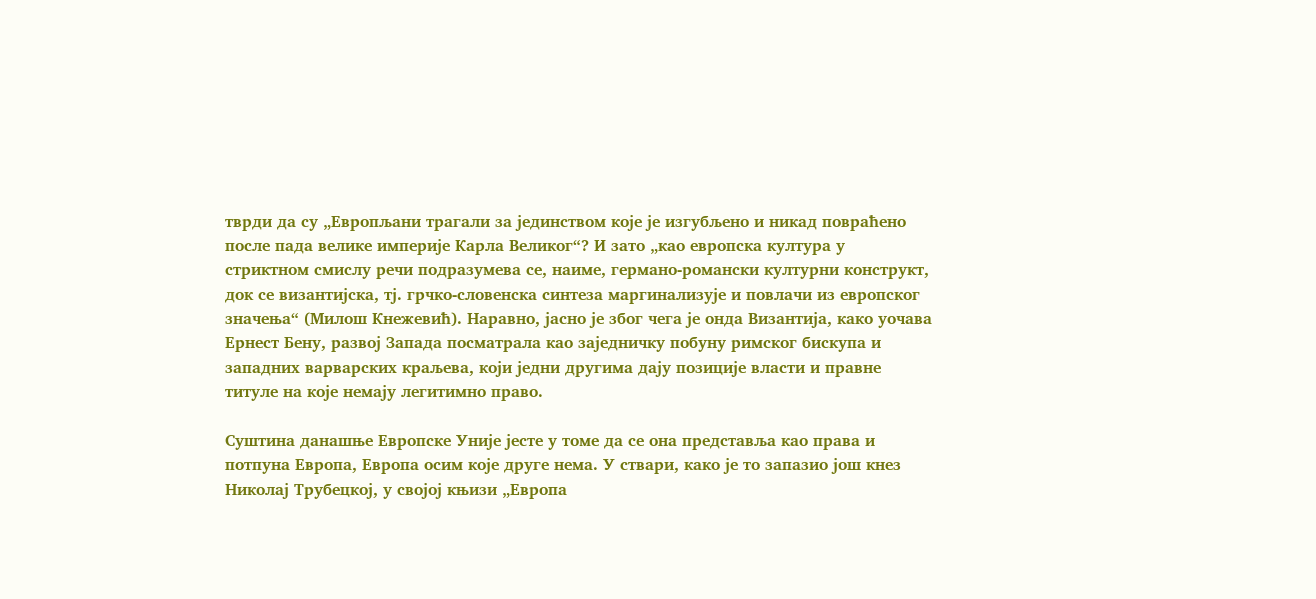тврди да су „Европљани трагали за јединством које је изгубљено и никад повраћено после пада велике империје Карла Великог“? И зато „као европска култура у стриктном смислу речи подразумева се, наиме, германо-романски културни конструкт, док се византијска, тј. грчко-словенска синтеза маргинализује и повлачи из европског значења“ (Милош Кнежевић). Наравно, јасно је због чега је онда Византија, како уочава Ернест Бену, развој Запада посматрала као заједничку побуну римског бискупа и западних варварских краљева, који једни другима дају позиције власти и правне титуле на које немају легитимно право.

Суштина данашње Европске Уније јесте у томе да се она представља као права и потпуна Европа, Европа осим које друге нема. У ствари, како је то запазио још кнез Николај Трубецкој, у својој књизи „Европа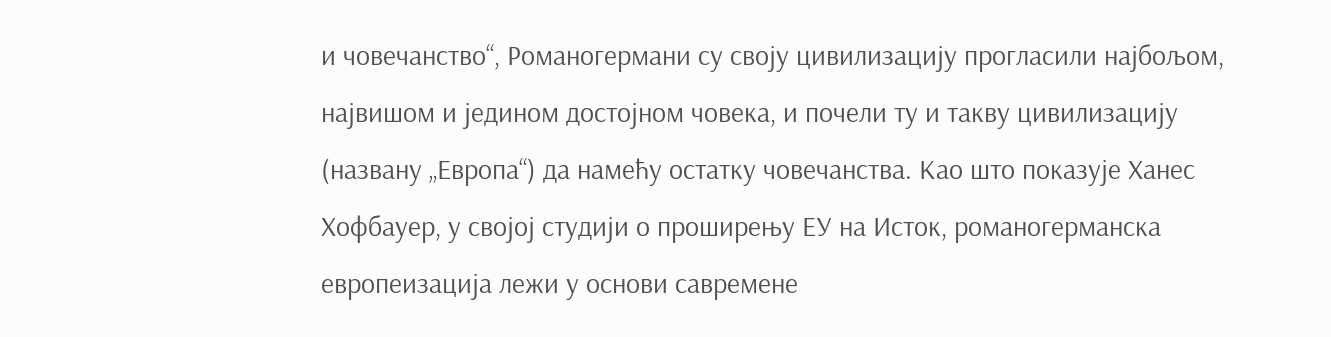и човечанство“, Романогермани су своју цивилизацију прогласили најбољом, највишом и једином достојном човека, и почели ту и такву цивилизацију (названу „Европа“) да намећу остатку човечанства. Као што показује Ханес Хофбауер, у својој студији о проширењу ЕУ на Исток, романогерманска европеизација лежи у основи савремене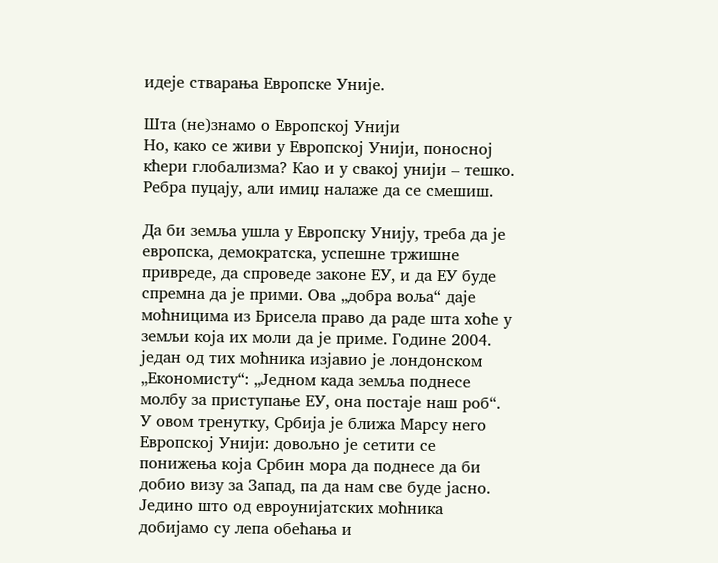идеје стварања Европске Уније.

Шта (не)знамо о Европској Унији
Но, како се живи у Европској Унији, поносној кћери глобализма? Као и у свакој унији – тешко. Ребра пуцају, али имиџ налаже да се смешиш.

Да би земља ушла у Европску Унију, треба да је европска, демократска, успешне тржишне привреде, да спроведе законе ЕУ, и да ЕУ буде спремна да је прими. Ова „добра воља“ даје моћницима из Брисела право да раде шта хоће у земљи која их моли да је приме. Године 2004. један од тих моћника изјавио је лондонском „Економисту“: „Једном када земља поднесе молбу за приступање ЕУ, она постаје наш роб“. У овом тренутку, Србија је ближа Марсу него Европској Унији: довољно је сетити се понижења која Србин мора да поднесе да би добио визу за Запад, па да нам све буде јасно. Једино што од евроунијатских моћника добијамо су лепа обећања и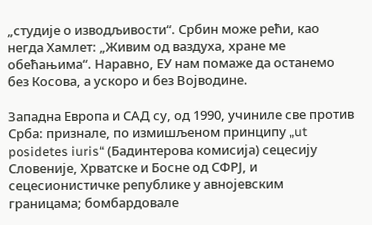„студије о изводљивости“. Србин може рећи, као негда Хамлет: „Живим од ваздуха, хране ме обећањима“. Наравно, ЕУ нам помаже да останемо без Косова, а ускоро и без Војводине.

Западна Европа и САД су, од 1990, учиниле све против Срба: признале, по измишљеном принципу „ut posidetes iuris“ (Бадинтерова комисија) сецесију Словеније, Хрватске и Босне од СФРЈ, и сецесионистичке републике у авнојевским границама; бомбардовале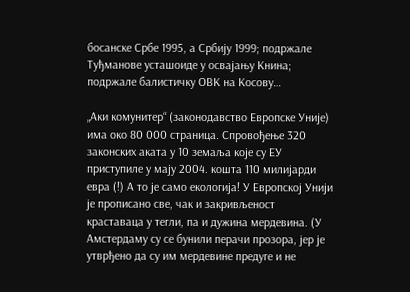босанске Србе 1995, а Србију 1999; подржале Туђманове усташоиде у освајању Книна; подржале балистичку ОВК на Косову…

„Аки комунитер“ (законодавство Европске Уније) има око 80 000 страница. Спровођење 320 законских аката у 10 земаља које су ЕУ приступиле у мају 2004. кошта 110 милијарди евра (!) А то је само екологија! У Европској Унији је прописано све, чак и закривљеност краставаца у тегли, па и дужина мердевина. (У Амстердаму су се бунили перачи прозора, јер је утврђено да су им мердевине предуге и не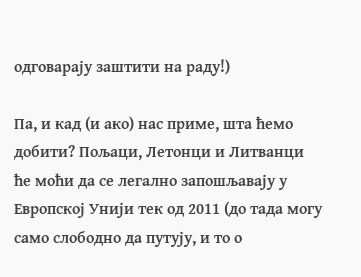одговарају заштити на раду!)

Па, и кад (и ако) нас приме, шта ћемо добити? Пољаци, Летонци и Литванци ће моћи да се легално запошљавају у Европској Унији тек од 2011 (до тада могу само слободно да путују, и то о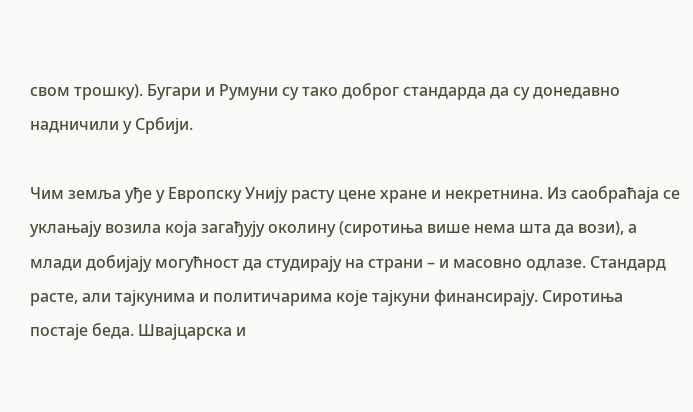свом трошку). Бугари и Румуни су тако доброг стандарда да су донедавно надничили у Србији.

Чим земља уђе у Европску Унију расту цене хране и некретнина. Из саобраћаја се уклањају возила која загађују околину (сиротиња више нема шта да вози), а млади добијају могућност да студирају на страни – и масовно одлазе. Стандард расте, али тајкунима и политичарима које тајкуни финансирају. Сиротиња постаје беда. Швајцарска и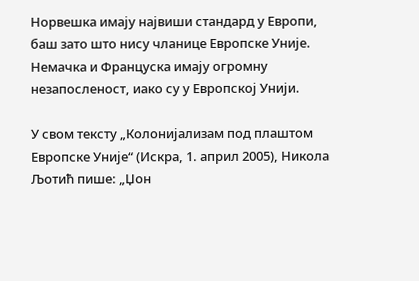Норвешка имају највиши стандард у Европи, баш зато што нису чланице Европске Уније. Немачка и Француска имају огромну незапосленост, иако су у Европској Унији.

У свом тексту „Колонијализам под плаштом Европске Уније“ (Искра, 1. април 2005), Никола Љотић пише: „Џон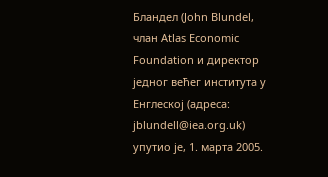Бландел (John Blundel, члан Atlas Economic Foundation и директор једног већег института у Енглеској (адреса: jblundell@iea.org.uk) упутио је, 1. марта 2005.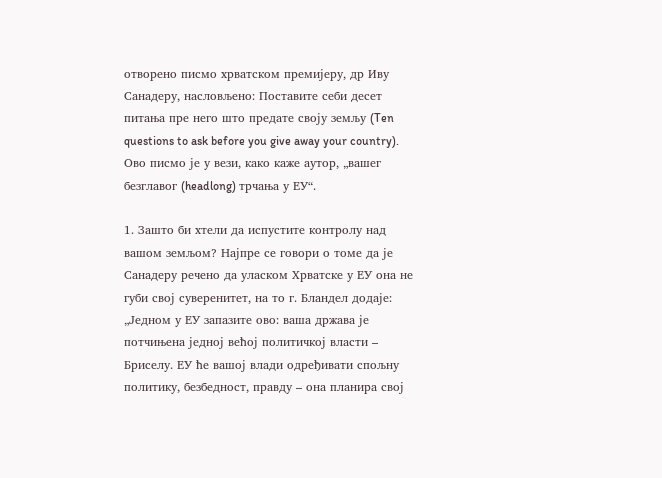отворено писмо хрватском премијеру, др Иву Санадеру, насловљено: Поставите себи десет питања пре него што предате своју земљу (Ten questions to ask before you give away your country). Ово писмо је у вези, како каже аутор, „вашег безглавог (headlong) трчања у ЕУ“.

1. Зашто би хтели да испустите контролу над вашом земљом? Најпре се говори о томе да је Санадеру речено да уласком Хрватске у ЕУ она не губи свој суверенитет, на то г. Бландел додаје: „Једном у ЕУ запазите ово: ваша држава је потчињена једној већој политичкој власти – Бриселу. ЕУ ће вашој влади одређивати спољну политику, безбедност, правду – она планира свој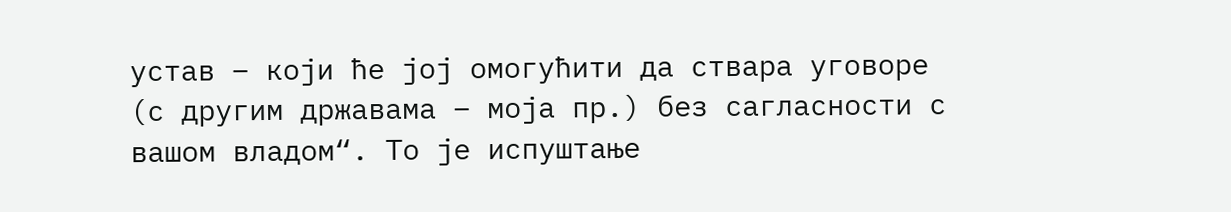устав – који ће јој омогућити да ствара уговоре (с другим државама – моја пр.) без сагласности с вашом владом“. То је испуштање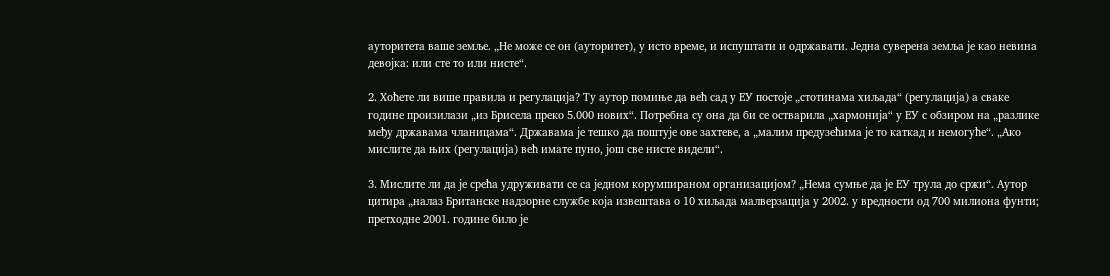ауторитета ваше земље. „Не може се он (ауторитет), у исто време, и испуштати и одржавати. Једна суверена земља је као невина девојка: или сте то или нисте“.

2. Хоћете ли више правила и регулација? Ту аутор помиње да већ сад у ЕУ постоје „стотинама хиљада“ (регулација) а сваке године произилази „из Брисела преко 5.000 нових“. Потребна су она да би се остварила „хармонија“ у ЕУ с обзиром на „разлике међу државама чланицама“. Државама је тешко да поштује ове захтеве, а „малим предузећима је то каткад и немогуће“. „Ако мислите да њих (регулација) већ имате пуно, још све нисте видели“.

3. Мислите ли да је срећа удруживати се са једном корумпираном организацијом? „Нема сумње да је ЕУ трула до сржи“. Аутор цитира „налаз Британске надзорне службе која извештава о 10 хиљада малверзација у 2002. у вредности од 700 милиона фунти; претходне 2001. године било је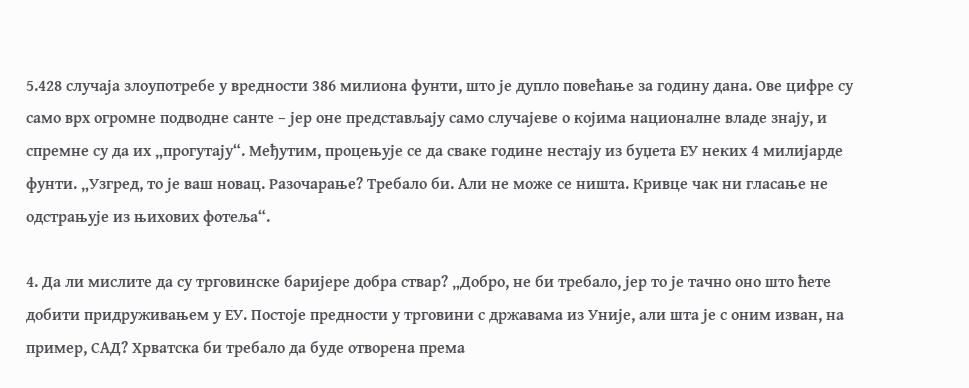5.428 случаја злоупотребе у вредности 386 милиона фунти, што је дупло повећање за годину дана. Ове цифре су само врх огромне подводне санте – јер оне представљају само случајеве о којима националне владе знају, и спремне су да их „прогутају“. Међутим, процењује се да сваке године нестају из буџета ЕУ неких 4 милијарде фунти. „Узгред, то је ваш новац. Разочарање? Требало би. Али не може се ништа. Кривце чак ни гласање не одстрањује из њихових фотеља“.

4. Да ли мислите да су трговинске баријере добра ствар? „Добро, не би требало, јер то је тачно оно што ћете добити придруживањем у ЕУ. Постоје предности у трговини с државама из Уније, али шта је с оним изван, на пример, САД? Хрватска би требало да буде отворена према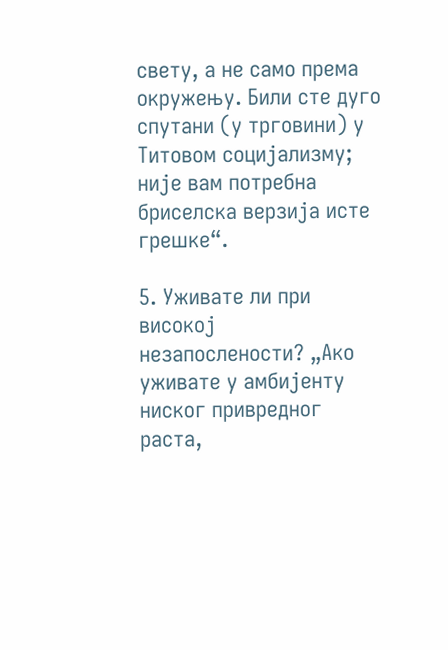свету, а не само према окружењу. Били сте дуго спутани (у трговини) у Титовом социјализму; није вам потребна бриселска верзија исте грешке“.

5. Уживате ли при високој незапослености? „Ако уживате у амбијенту ниског привредног раста,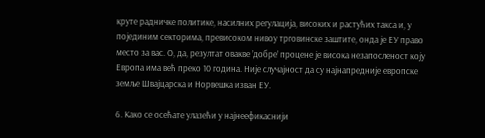круте радничке политике, насилних регулација, високих и растућих такса и, у појединим секторима, превисоком нивоу трговинске заштите, онда је ЕУ право место за вас. О, да, резултат овакве ’добре’ процене је висока незапосленост коју Европа има већ преко 10 година. Није случајност да су најнапредније европске земље Швајцарска и Норвешка изван ЕУ.

6. Како се осећате улазећи у најнеефикаснији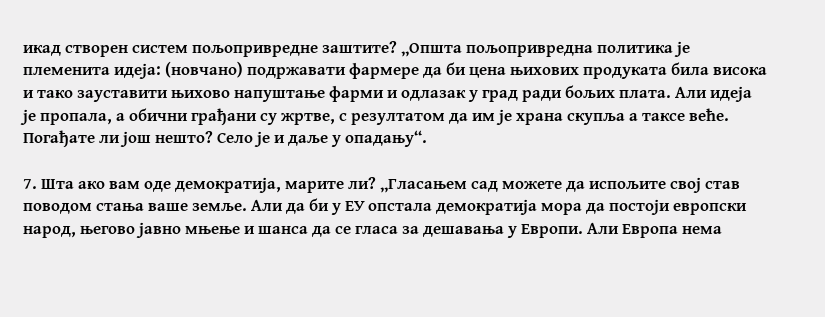икад створен систем пољопривредне заштите? „Општа пољопривредна политика је племенита идеја: (новчано) подржавати фармере да би цена њихових продуката била висока и тако зауставити њихово напуштање фарми и одлазак у град ради бољих плата. Али идеја је пропала, а обични грађани су жртве, с резултатом да им је храна скупља а таксе веће. Погађате ли још нешто? Село је и даље у опадању“.

7. Шта ако вам оде демократија, марите ли? „Гласањем сад можете да испољите свој став поводом стања ваше земље. Али да би у ЕУ опстала демократија мора да постоји европски народ, његово јавно мњење и шанса да се гласа за дешавања у Европи. Али Европа нема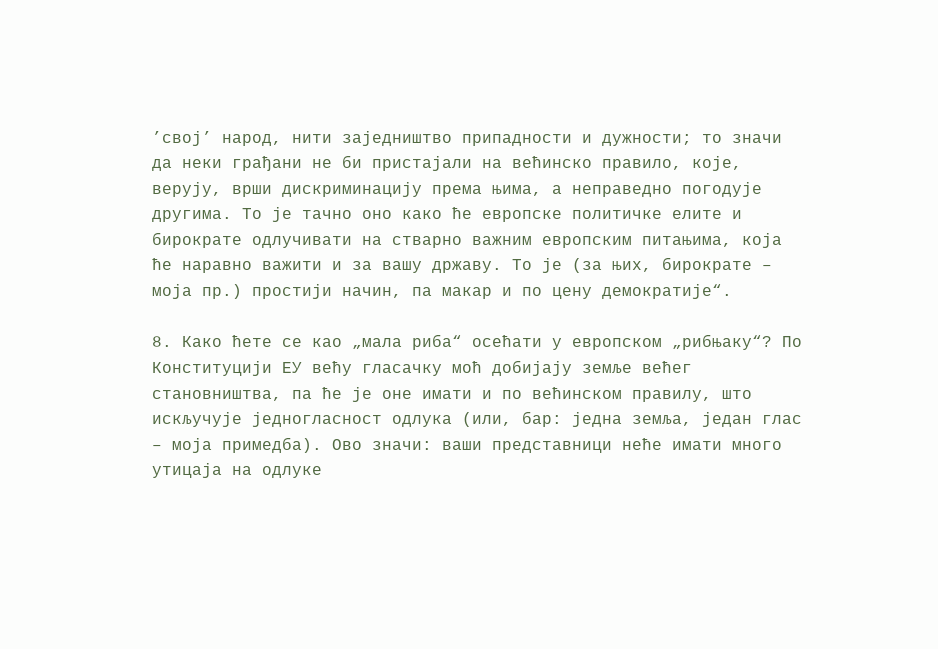’свој’ народ, нити заједништво припадности и дужности; то значи да неки грађани не би пристајали на већинско правило, које, верују, врши дискриминацију према њима, а неправедно погодује другима. То је тачно оно како ће европске политичке елите и бирократе одлучивати на стварно важним европским питањима, која ће наравно важити и за вашу државу. То је (за њих, бирократе – моја пр.) простији начин, па макар и по цену демократије“.

8. Како ћете се као „мала риба“ осећати у европском „рибњаку“? По Конституцији ЕУ већу гласачку моћ добијају земље већег становништва, па ће је оне имати и по већинском правилу, што искључује једногласност одлука (или, бар: једна земља, један глас – моја примедба). Ово значи: ваши представници неће имати много утицаја на одлуке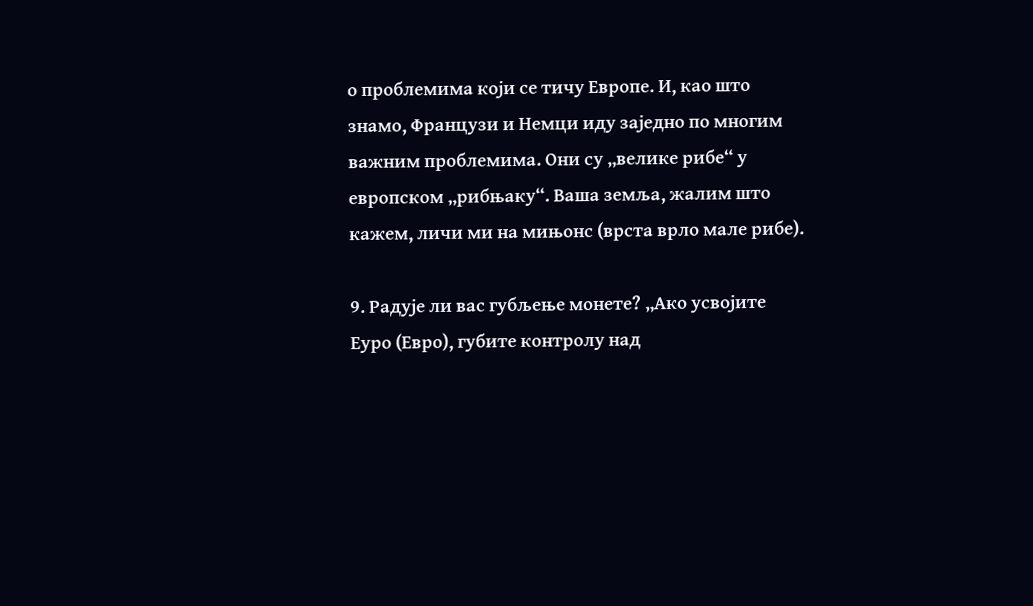о проблемима који се тичу Европе. И, као што знамо, Французи и Немци иду заједно по многим важним проблемима. Они су „велике рибе“ у европском „рибњаку“. Ваша земља, жалим што кажем, личи ми на мињонс (врста врло мале рибе).

9. Радује ли вас губљење монете? „Ако усвојите Еуро (Евро), губите контролу над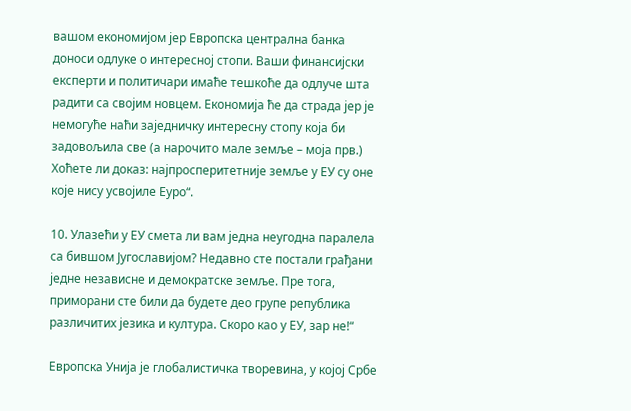вашом економијом јер Европска централна банка доноси одлуке о интересној стопи. Ваши финансијски експерти и политичари имаће тешкоће да одлуче шта радити са својим новцем. Економија ће да страда јер је немогуће наћи заједничку интересну стопу која би задовољила све (а нарочито мале земље – моја прв.) Хоћете ли доказ: најпросперитетније земље у ЕУ су оне које нису усвојиле Еуро“.

10. Улазећи у ЕУ смета ли вам једна неугодна паралела са бившом Југославијом? Недавно сте постали грађани једне независне и демократске земље. Пре тога, приморани сте били да будете део групе република различитих језика и култура. Скоро као у ЕУ, зар не!“

Европска Унија је глобалистичка творевина, у којој Србе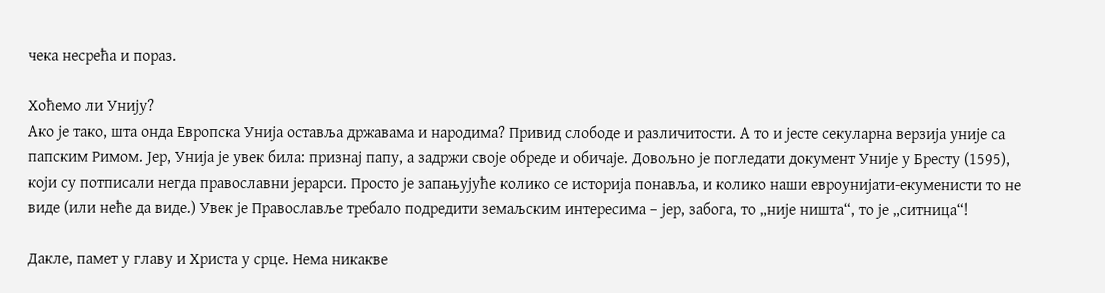чека несрећа и пораз.

Хоћемо ли Унију?
Ако је тако, шта онда Европска Унија оставља државама и народима? Привид слободе и различитости. А то и јесте секуларна верзија уније са папским Римом. Јер, Унија је увек била: признај папу, а задржи своје обреде и обичаје. Довољно је погледати документ Уније у Бресту (1595), који су потписали негда православни јерарси. Просто је запањујуће колико се историја понавља, и колико наши евроунијати-екуменисти то не виде (или неће да виде.) Увек је Православље требало подредити земаљским интересима – јер, забога, то „није ништа“, то је „ситница“!

Дакле, памет у главу и Христа у срце. Нема никакве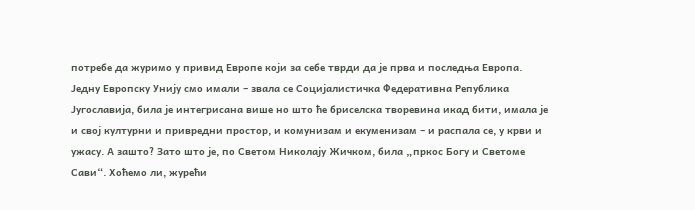потребе да журимо у привид Европе који за себе тврди да је прва и последња Европа. Једну Европску Унију смо имали – звала се Социјалистичка Федеративна Република Југославија, била је интегрисана више но што ће бриселска творевина икад бити, имала је и свој културни и привредни простор, и комунизам и екуменизам – и распала се, у крви и ужасу. А зашто? Зато што је, по Светом Николају Жичком, била „пркос Богу и Светоме Сави“. Хоћемо ли, журећи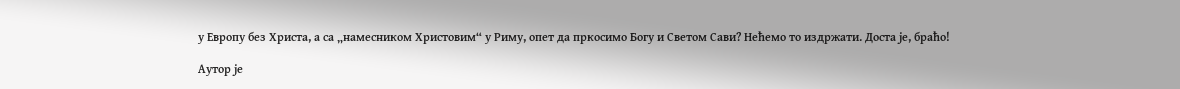у Европу без Христа, а са „намесником Христовим“ у Риму, опет да пркосимо Богу и Светом Сави? Нећемо то издржати. Доста је, браћо!

Аутор је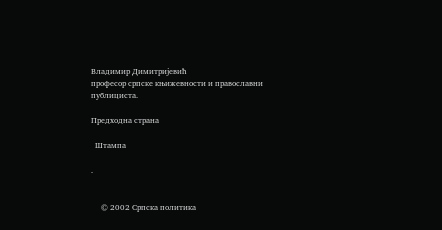Владимир Димитријевић
професор српске књижевности и православни публициста.

Предходна страна

  Штампа

.


     © 2002 Српска политика